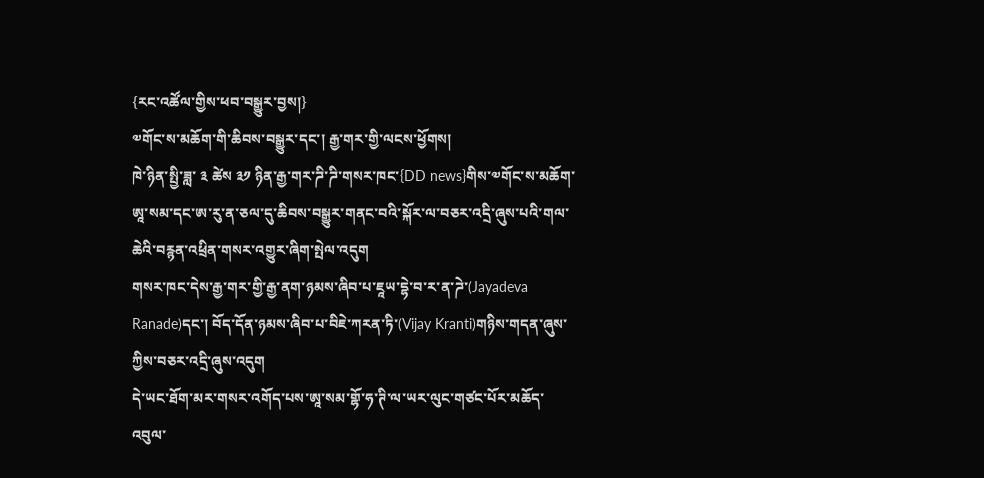{རང་འཚོལ་གྱིས་ཕབ་བསྒྱུར་བྱས།}
༧གོང་ས་མཆོག་གི་ཆིབས་བསྒྱུར་དང་། རྒྱ་གར་གྱི་ལངས་ཕྱོགས།
ཁེ་ཉིན་སྤྱི་ཟླ་ ༣ ཚེས ༣༡ ཉིན་རྒྱ་གར་ཌི་ཌི་གསར་ཁང་{DD news}གིས་༧གོང་ས་མཆོག་ཨཱ་སམ་དང་ཨ་རུ་ན་ཅལ་དུ་ཆིབས་བསྒྱུར་གནང་བའི་སྐོར་ལ་བཅར་འདྲི་ཞུས་པའི་གལ་ཆེའི་བརྙན་འཕྲིན་གསར་འགྱུར་ཞིག་སྤེལ་འདུག
གསར་ཁང་དེས་རྒྱ་གར་གྱི་རྒྱ་ནག་ཉམས་ཞིབ་པ་ཇཱཡ་དྷེ་བ་ར་ན་ཌེ་(Jayadeva Ranade)དང་། བོད་དོན་ཉམས་ཞིབ་པ་བིཇེ་ཀརན་ཏི་(Vijay Kranti)གཉིས་གདན་ཞུས་ཀྱིས་བཅར་འདྲི་ཞུས་འདུག
དེ་ཡང་ཐོག་མར་གསར་འགོད་པས་ཨཱ་སམ་གྷོ་ཧ་ཊི་ལ་ཡར་ལུང་གཙང་པོར་མཆོད་འབུལ་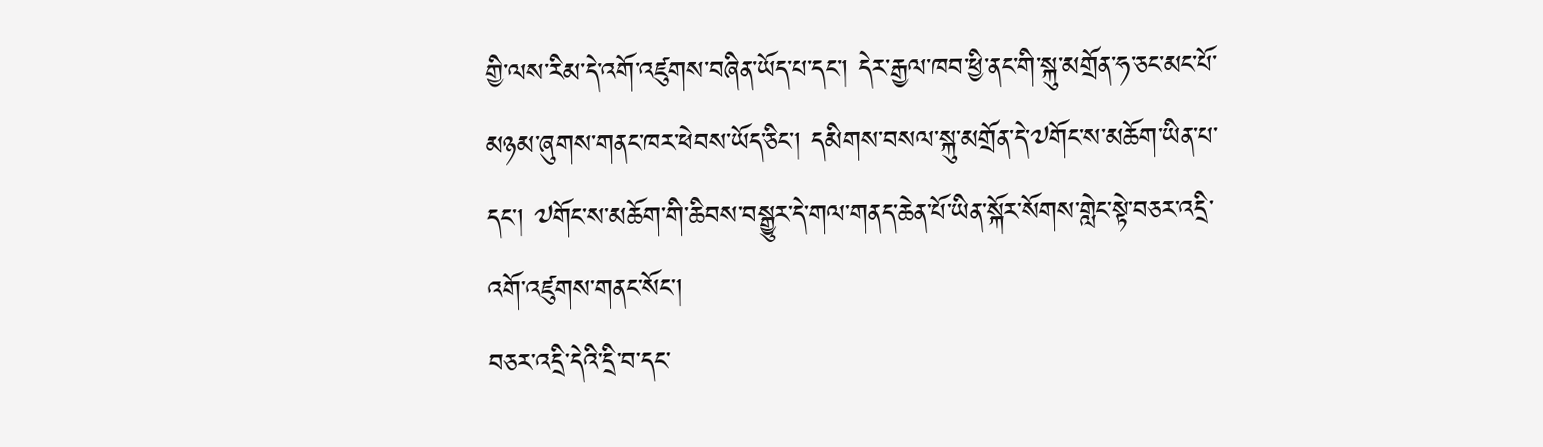གྱི་ལས་རིམ་དེ་འགོ་འཛུགས་བཞིན་ཡོད་པ་དང་། དེར་རྒྱལ་ཁབ་ཕྱི་ནང་གི་སྐུ་མགྲོན་ཧ་ཅང་མང་པོ་མཉམ་ཞུགས་གནང་ཁར་ཕེབས་ཡོད་ཅིང་། དམིགས་བསལ་སྐུ་མགྲོན་དེ་༧གོང་ས་མཆོག་ཡིན་པ་དང་། ༧གོང་ས་མཆོག་གི་ཆིབས་བསྒྱུར་དེ་གལ་གནད་ཆེན་པོ་ཡིན་སྐོར་སོགས་གླེང་སྟེ་བཅར་འདྲི་འགོ་འཛུགས་གནང་སོང་།
བཅར་འདྲི་དེའི་དྲི་བ་དང་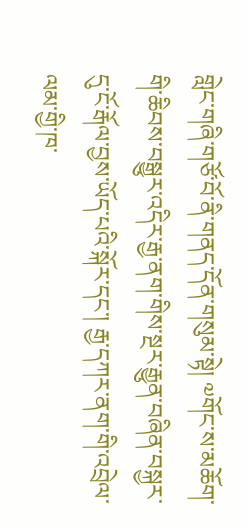གླེང་གཞི་གཙོ་བོ་ནི་གནད་དོན་གསུམ་སྟེ། ༧གོང་ས་མཆོག་གི་ཆིབས་བསྒྱུར་འདིར་རྒྱ་ནག་གིས་སྔར་རྒྱུན་བཞིན་བསྐྱར་དུ་ངོ་རྒོལ་བྱས་ཡོད་པའི་སྐོར་དང་། རྒྱ་དཀར་ནག་གི་འབྲེལ་ལམ་གྱི་ཁ་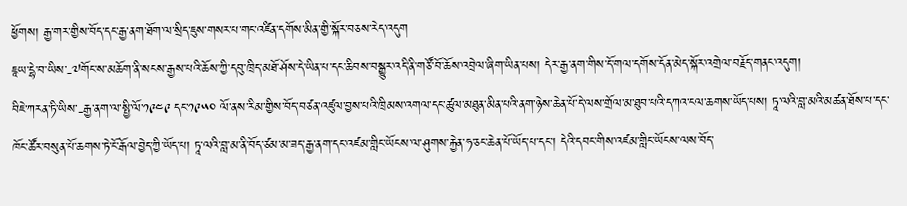ཕྱོགས། རྒྱ་གར་གྱིས་བོད་དང་རྒྱ་ནག་ཐོག་ལ་སྲིད་ཇུས་གསར་པ་གང་འཛིན་དགོས་མིན་གྱི་སྐོར་བཅས་རེད་འདུག
ཇཱཡ་དྷེ་བ་ཡིས་-༧གོང་ས་མཆོག་ནི་སངས་རྒྱས་པའི་ཆོས་ཀྱི་དབུ་ཁྲིད་མཐོ་ཤོས་དེ་ཡིན་པ་དང་ཆིབས་བསྒྱུར་འདི་ནི་གཙོ་བོ་ཆོས་འབྲེལ་ཞིག་ཡིན་པས། དེར་རྒྱ་ནག་གིས་དོ་གལ་དགོས་དོན་མེད་སྐོར་འགྲེལ་བརྗོད་གནང་འདུག།
བིཇེ་ཀརན་ཏི་ཡིས་-རྒྱ་ནག་ལ་སྤྱི་ལོ་༡༩༤༩ དང་༡༩༥༠ ལོ་ནས་རིམ་གྱིས་བོད་བཙན་འཛུལ་བྱས་པའི་ཁྲིམས་འགལ་དང་ཚུལ་མཐུན་མིན་པའི་ནག་ཉེས་ཆེན་པོ་དེ་ལས་གྲོལ་མ་ཐུབ་པའི་དཀའ་ངལ་ཆགས་ཡོད་པས། ཏཱ་ལའི་བླ་མའི་མཚན་ཐོས་པ་དང་ཁོང་ཚོར་བསུན་པོ་ཆགས་ཏེ་ངོ་རྒོལ་བྱེད་ཀྱི་ཡོད་པ། ཏཱ་ལའི་བླ་མ་ནི་བོད་ཙམ་མ་ཟད་རྒྱ་ནག་དང་འཛམ་གླིང་ཡོངས་ལ་ཤུགས་རྐྱེན་ཧ་ཅང་ཆེན་པོ་ཡོད་པ་དང་། དེའི་དབང་གིས་འཛམ་གླིང་ཡོངས་ལས་བོད་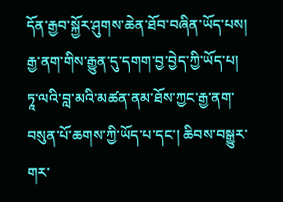དོན་རྒྱབ་སྐྱོར་ཤུགས་ཆེན་ཐོབ་བཞིན་ཡོད་པས། རྒྱ་ནག་གིས་རྒྱུན་དུ་དགག་བྱ་བྱེད་ཀྱི་ཡོད་པ། ཏཱ་ལའི་བླ་མའི་མཚན་ནམ་ཐོས་ཀྱང་རྒྱ་ནག་བསུན་པོ་ཆགས་ཀྱི་ཡོད་པ་དང་། ཆིབས་བསྒྱུར་གར་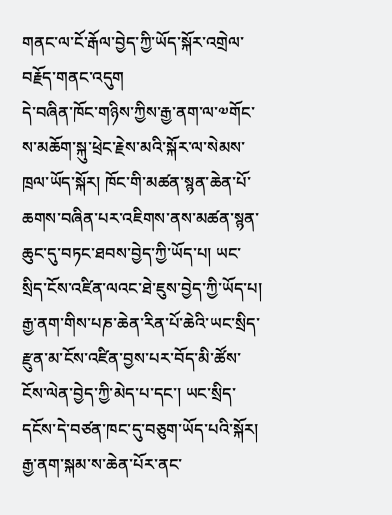གནང་ལ་ངོ་རྒོལ་བྱེད་ཀྱི་ཡོད་སྐོར་འགྲེལ་བརྗོད་གནང་འདུག
དེ་བཞིན་ཁོང་གཉིས་ཀྱིས་རྒྱ་ནག་ལ་༧གོང་ས་མཆོག་སྐུ་ཕྲེང་རྗེས་མའི་སྐོར་ལ་སེམས་ཁྲལ་ཡོད་སྐོར། ཁོང་གི་མཚན་སྙན་ཆེན་པོ་ཆགས་བཞིན་པར་འཇིགས་ནས་མཚན་སྙན་ཆུང་དུ་བཏང་ཐབས་བྱེད་ཀྱི་ཡོད་པ། ཡང་སྲིད་ངོས་འཛིན་ལའང་ཐེ་ཇུས་བྱེད་ཀྱི་ཡོད་པ། རྒྱ་ནག་གིས་པཎ་ཆེན་རིན་པོ་ཆེའི་ཡང་སྲིད་རྫུན་མ་ངོས་འཛིན་བྱས་པར་བོད་མི་ཚོས་ངོས་ལེན་བྱེད་ཀྱི་མེད་པ་དང་། ཡང་སྲིད་དངོས་དེ་བཙན་ཁང་དུ་བཅུག་ཡོད་པའི་སྐོར། རྒྱ་ནག་སྐམ་ས་ཆེན་པོར་ནང་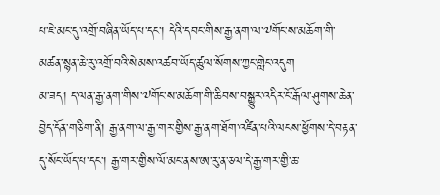པ་ཇེ་མང་དུ་འགྲོ་བཞིན་ཡོད་པ་དང་། དེའི་དབང་གིས་རྒྱ་ནག་ལ་༧གོང་ས་མཆོག་གི་མཚན་སྙན་ཆེ་རུ་འགྲོ་བའི་སེམས་འཚབ་ཡོད་ཚུལ་སོགས་ཀྱང་གླེང་འདུག
མ་ཟད། ད་ལན་རྒྱ་ནག་གིས་༧གོང་ས་མཆོག་གི་ཆིབས་བསྒྱུར་འདིར་ངོ་རྒོལ་ཤུགས་ཆེན་བྱེད་དོན་གཅིག་ནི། རྒྱ་ནག་ལ་རྒྱ་གར་གྱིས་རྒྱ་ནག་ཐོག་འཛིན་པའི་ལངས་ཕྱོགས་དེ་བརྟན་དུ་སོང་ཡོད་པ་དང་། རྒྱ་གར་གྱིས་ལོ་མང་ནས་ཨ་རུ་ན་ཅལ་དེ་རྒྱ་གར་གྱི་ཆ་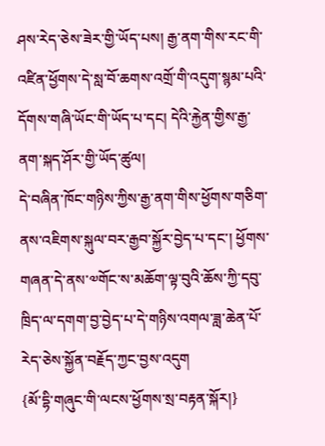ཤས་རེད་ཅེས་ཟེར་གྱི་ཡོད་པས། རྒྱ་ནག་གིས་རང་གི་འཛིན་ཕྱོགས་དེ་སླ་བོ་ཆགས་འགྲོ་གི་འདུག་སྙམ་པའི་དོགས་གཞི་ཡོང་གི་ཡོད་པ་དང། དེའི་རྐྱེན་གྱིས་རྒྱ་ནག་སྐད་ཤོར་གྱི་ཡོད་ཚུལ།
དེ་བཞིན་ཁོང་གཉིས་ཀྱིས་རྒྱ་ནག་གིས་ཕྱོགས་གཅིག་ནས་འཇིགས་སྐུལ་བར་རྒྱབ་སྐྱོར་བྱེད་པ་དང་། ཕྱོགས་གཞན་དེ་ནས་༧གོང་ས་མཆོག་ལྟ་བུའི་ཆོས་ཀྱི་དབུ་ཁྲིད་ལ་དགག་བྱ་བྱེད་པ་དེ་གཉིས་འགལ་ཟླ་ཆེན་པོ་རེད་ཅེས་སྐྱོན་བརྗོད་ཀྱང་བྱས་འདུག
{མོ་དྷི་གཞུང་གི་ལངས་ཕྱོགས་སྲ་བརྟན་སྐོར།}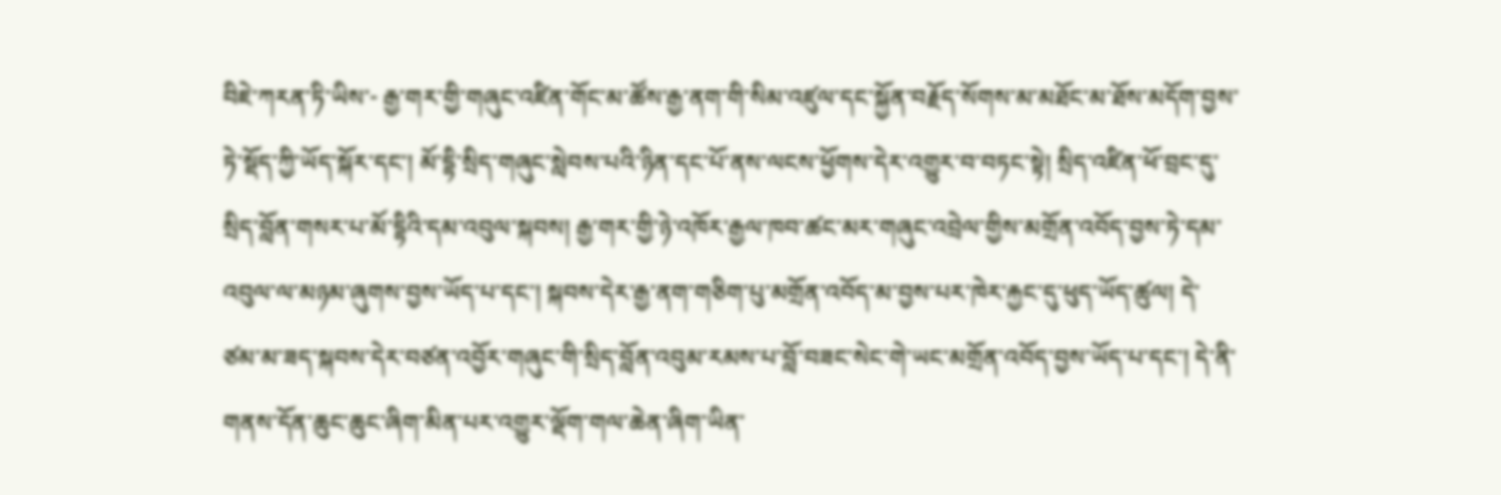བིཇེ་ཀརན་ཏི་ཡིས་- རྒྱ་གར་གྱི་གཞུང་འཛིན་གོང་མ་ཚོས་རྒྱ་ནག་གི་སིམ་འཛུལ་དང་སྐྱོན་བརྗོད་སོགས་མ་མཐོང་མ་ཐོས་མདོག་བྱས་ཏེ་སྡོད་ཀྱི་ཡོད་སྐོར་དང་། མོ་དྷི་སྲིད་གཞུང་སླེབས་པའི་ཉིན་དང་པོ་ནས་ལངས་ཕྱོགས་དེར་འགྱུར་བ་བཏང་སྟེ། སྲིད་འཛིན་ཕོ་བྲང་དུ་སྲིད་བློན་གསར་པ་མོ་དྷིའི་དམ་འབུལ་སྐབས། རྒྱ་གར་གྱི་ཉེ་འཁོར་རྒྱལ་ཁབ་ཚང་མར་གཞུང་འབྲེལ་གྱིས་མགྲོན་འབོད་བྱས་ཏེ་དམ་འབུལ་ལ་མཉམ་ཞུགས་བྱས་ཡོད་པ་དང་། སྐབས་དེར་རྒྱ་ནག་གཅིག་པུ་མགྲོན་འབོད་མ་བྱས་པར་ཁེར་རྐྱང་དུ་ཕུད་ཡོད་ཚུལ། དེ་ཙམ་མ་ཟད་སྐབས་དེར་བཙན་འབྱོར་གཞུང་གི་སྲིད་བློན་འབུམ་རམས་པ་བློ་བཟང་སེང་གེ་ཡང་མགྲོན་འབོད་བྱས་ཡོད་པ་དང་། དེ་ནི་གནས་དོན་ཆུང་ཆུང་ཞིག་མིན་པར་འགྱུར་ལྡོག་གལ་ཆེན་ཞིག་ཡིན་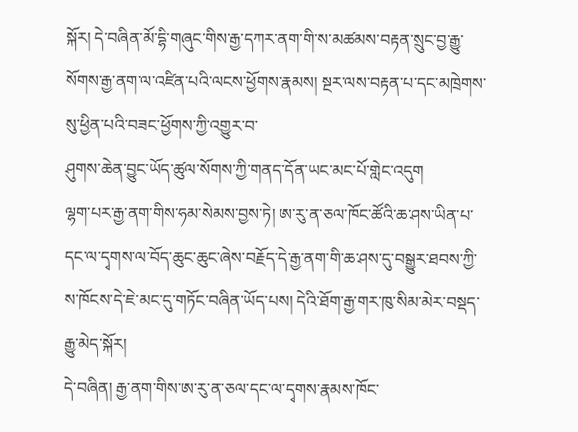སྐོར། དེ་བཞིན་མོ་དྷི་གཞུང་གིས་རྒྱ་དཀར་ནག་གི་ས་མཚམས་བརྟན་སྲུང་བྱ་རྒྱུ་སོགས་རྒྱ་ནག་ལ་འཛིན་པའི་ལངས་ཕྱོགས་རྣམས། སྔར་ལས་བརྟན་པ་དང་མཁྲེགས་སུ་ཕྱིན་པའི་བཟང་ཕྱོགས་ཀྱི་འགྱུར་བ་
ཤུགས་ཆེན་བྱུང་ཡོད་ཚུལ་སོགས་ཀྱི་གནད་དོན་ཡང་མང་པོ་གླེང་འདུག
ལྷག་པར་རྒྱ་ནག་གིས་ཧམ་སེམས་བྱས་ཏེ། ཨ་རུ་ན་ཅལ་ཁོང་ཚོའི་ཆ་ཤས་ཡིན་པ་དང་ལ་དྭགས་ལ་བོད་ཆུང་ཆུང་ཞེས་བརྗོད་དེ་རྒྱ་ནག་གི་ཆ་ཤས་དུ་བསྒྱུར་ཐབས་ཀྱི་ས་ཁོངས་དེ་ཇེ་མང་དུ་གཏོང་བཞིན་ཡོད་པས། དེའི་ཐོག་རྒྱ་གར་ཁུ་སིམ་མེར་བསྡད་རྒྱུ་མེད་སྐོར།
དེ་བཞིན། རྒྱ་ནག་གིས་ཨ་རུ་ན་ཅལ་དང་ལ་དྭགས་རྣམས་ཁོང་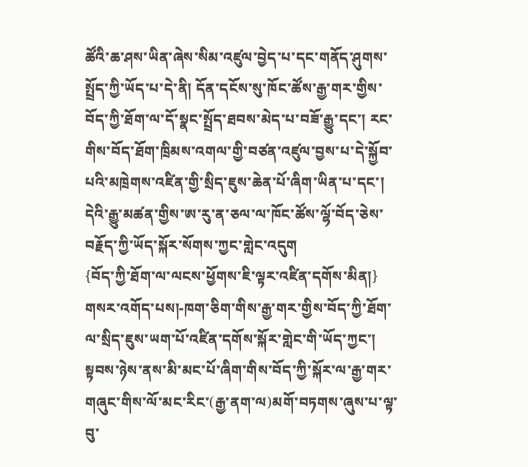ཚོའི་ཆ་ཤས་ཡིན་ཞེས་སིམ་འཛུལ་བྱེད་པ་དང་གནོད་ཤུགས་སྤྲོད་ཀྱི་ཡོད་པ་དེ་ནི། དོན་དངོས་སུ་ཁོང་ཚོས་རྒྱ་གར་གྱིས་བོད་ཀྱི་ཐོག་ལ་དོ་སྣང་སྤྲོད་ཐབས་མེད་པ་བཟོ་རྒྱུ་དང་། རང་གིས་བོད་ཐོག་ཁྲིམས་འགལ་གྱི་བཙན་འཛུལ་བྱས་པ་དེ་སྐྱོབ་པའི་མཁྲེགས་འཛིན་གྱི་སྲིད་ཇུས་ཆེན་པོ་ཞིག་ཡིན་པ་དང་། དེའི་རྒྱུ་མཚན་གྱིས་ཨ་རུ་ན་ཅལ་ལ་ཁོང་ཚོས་ལྷོ་བོད་ཅེས་བརྗོད་ཀྱི་ཡོད་སྐོར་སོགས་ཀྱང་གླེང་འདུག
{བོད་ཀྱི་ཐོག་ལ་ལངས་ཕྱོགས་ཇི་ལྟར་འཛིན་དགོས་མིན།}
གསར་འགོད་པས།-ཁག་ཅིག་གིས་རྒྱ་གར་གྱིས་བོད་ཀྱི་ཐོག་ལ་སྲིད་ཇུས་ཡག་པོ་འཛིན་དགོས་སྐོར་གླེང་གི་ཡོད་ཀྱང་། སྟབས་ཉེས་ནས་མི་མང་པོ་ཞིག་གིས་བོད་ཀྱི་སྐོར་ལ་རྒྱ་གར་གཞུང་གིས་ལོ་མང་རིང་(རྒྱ་ནག་ལ)མགོ་བཏགས་ཞུས་པ་ལྟ་བུ་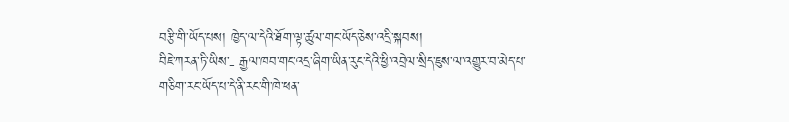བརྩི་གི་ཡོད་པས། ཁྱེད་ལ་དེའི་ཐོག་ལྟ་ཚུལ་གང་ཡོད་ཅེས་འདྲི་སྐབས།
བིཇེ་ཀརན་ཏི་ཡིས་- རྒྱལ་ཁབ་གང་འདྲ་ཞིག་ཡིན་རུང་དེའི་ཕྱི་འབྲེལ་སྲིད་ཇུས་ལ་འགྱུར་བ་མེད་པ་གཅིག་རང་ཡོད་པ་དེ་ནི་རང་གི་ཁེ་ཕན་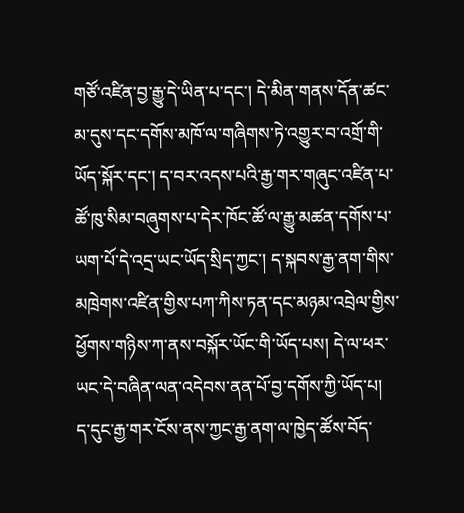གཙོ་འཛིན་བྱ་རྒྱུ་དེ་ཡིན་པ་དང་། དེ་མིན་གནས་དོན་ཚང་མ་དུས་དང་དགོས་མཁོ་ལ་གཞིགས་ཏེ་འགྱུར་བ་འགྲོ་གི་ཡོད་སྐོར་དང་། ད་བར་འདས་པའི་རྒྱ་གར་གཞུང་འཛིན་པ་ཚོ་ཁུ་སིམ་བཞུགས་པ་དེར་ཁོང་ཚོ་ལ་རྒྱུ་མཚན་དགོས་པ་ཡག་པོ་དེ་འདྲ་ཡང་ཡོད་སྲིད་ཀྱང་། ད་སྐབས་རྒྱ་ནག་གིས་མཁྲེགས་འཛིན་གྱིས་པཀ་ཀིས་ཏན་དང་མཉམ་འབྲེལ་གྱིས་ཕྱོགས་གཉིས་ཀ་ནས་བསྐོར་ཡོང་གི་ཡོད་པས། དེ་ལ་ཕར་ཡང་དེ་བཞིན་ལན་འདེབས་ནན་པོ་བྱ་དགོས་ཀྱི་ཡོད་པ།
ད་དུང་རྒྱ་གར་ངོས་ནས་ཀྱང་རྒྱ་ནག་ལ་ཁྱེད་ཚོས་བོད་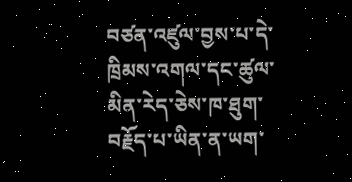བཙན་འཛུལ་བྱས་པ་དེ་ཁྲིམས་འགལ་དང་ཚུལ་མིན་རེད་ཅེས་ཁ་ཐུག་བརྗོད་པ་ཡིན་ན་ཡག་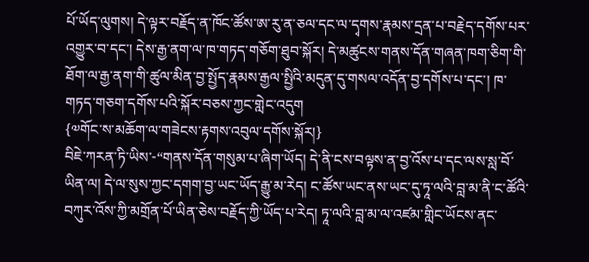པོ་ཡོད་ལུགས། དེ་ལྟར་བརྗོད་ན་ཁོང་ཚོས་ཨ་རུ་ན་ཅལ་དང་ལ་དྭགས་རྣམས་དྲན་པ་བརྗེད་དགོས་པར་འགྱུར་བ་དང་། དེས་རྒྱ་ནག་ལ་ཁ་གཏད་གཅོག་ཐུབ་སྐོར། དེ་མཚུངས་གནས་དོན་གཞན་ཁག་ཅིག་གི་ཐོག་ལ་རྒྱ་ནག་གི་ཚུལ་མིན་བྱ་སྤྱོད་རྣམས་རྒྱལ་སྤྱིའི་མདུན་དུ་གསལ་འདོན་བྱ་དགོས་པ་དང་། ཁ་གཏད་གཅག་དགོས་པའི་སྐོར་བཅས་ཀྱང་གླེང་འདུག
{༧གོང་ས་མཆོག་ལ་གཟེངས་རྟགས་འབུལ་དགོས་སྐོར།}
བིཇེ་ཀརན་ཏི་ཡིས་-“གནས་དོན་གསུམ་པ་ཞིག་ཡོད། དེ་ནི་ངས་བལྟས་ན་བྱ་འོས་པ་དང་ལས་སླ་བོ་ཡིན་ལ། དེ་ལ་སུས་ཀྱང་དགག་བྱ་ཡང་ཡོད་རྒྱུ་མ་རེད། ང་ཚོས་ཡང་ནས་ཡང་དུ་ཏཱ་ལའི་བླ་མ་ནི་ང་ཚོའི་བཀུར་འོས་ཀྱི་མགྲོན་པོ་ཡིན་ཅེས་བརྗོད་ཀྱི་ཡོད་པ་རེད། ཏཱ་ལའི་བླ་མ་ལ་འཛམ་གླིང་ཡོངས་ནང་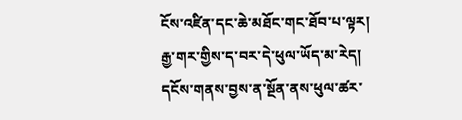ངོས་འཛིན་དང་ཆེ་མཐོང་གང་ཐོབ་པ་ལྟར། རྒྱ་གར་གྱིས་ད་བར་དེ་ཕུལ་ཡོད་མ་རེད། དངོས་གནས་བྱས་ན་སྔོན་ནས་ཕུལ་ཚར་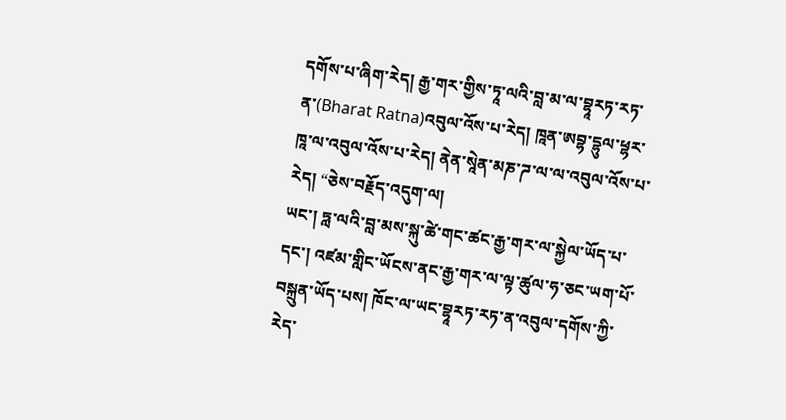དགོས་པ་ཞིག་རེད། རྒྱ་གར་གྱིས་ཏཱ་ལའི་བླ་མ་ལ་བྷཱརཏ་རཏ་ན་(Bharat Ratna)འབུལ་འོས་པ་རེད། ཁཱན་ཨབྷ་དྷུལ་ཕྷར་ཁཱ་ལ་འབུལ་འོས་པ་རེད། ནེན་སཱེན་མཎ་ཌ་ལ་ལ་འབུལ་འོས་པ་རེད། “ཅེས་བརྗོད་འདུག་ལ།
ཡང་། ཏླ་ལའི་བླ་མས་སྐུ་ཚེ་གང་ཚང་རྒྱ་གར་ལ་སྐྱེལ་ཡོད་པ་དང་། འཛམ་གླིང་ཡོངས་ནང་རྒྱ་གར་ལ་ལྟ་ཚུལ་ཧ་ཅང་ཡག་པོ་བསྐྲུན་ཡོད་པས། ཁོང་ལ་ཡང་བྷཱརཏ་རཏ་ན་འབུལ་དགོས་ཀྱི་རེད་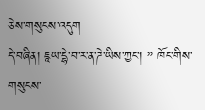ཅེས་གསུངས་འདུག
དེ་བཞིན། ཇཱཡ་དྷེ་བ་ར་ན་ཌེ་ཡིས་ཀྱང་། ” ཁོང་གིས་གསུངས་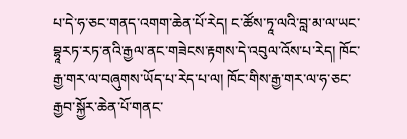པ་དེ་ཧ་ཅང་གནད་འགག་ཆེན་པོ་རེད། ང་ཚོས་ཏཱ་ལའི་བླ་མ་ལ་ཡང་བྷཱརཏ་རཏ་ནའི་རྒྱལ་ནང་གཟེངས་རྟགས་དེ་འབུལ་འོས་པ་རེད། ཁོང་རྒྱ་གར་ལ་བཞུགས་ཡོད་པ་རེད་པ་ལ། ཁོང་གིས་རྒྱ་གར་ལ་ཧ་ཅང་རྒྱབ་སྐྱོར་ཆེན་པོ་གནང་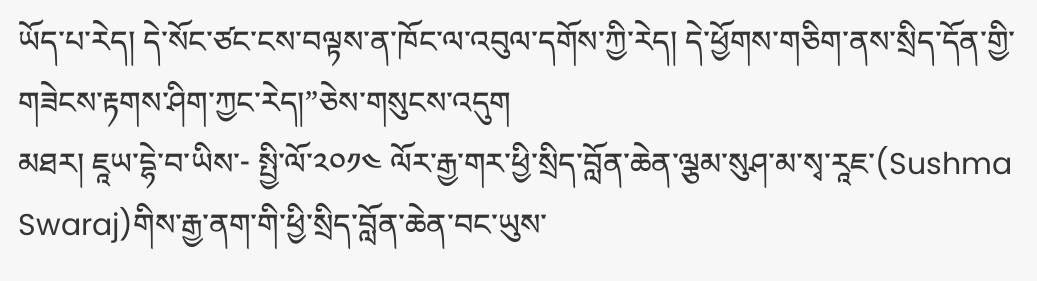ཡོད་པ་རེད། དེ་སོང་ཙང་ངས་བལྟས་ན་ཁོང་ལ་འབུལ་དགོས་ཀྱི་རེད། དེ་ཕྱོགས་གཅིག་ནས་སྲིད་དོན་གྱི་གཟེངས་རྟགས་ཤིག་ཀྱང་རེད།”ཅེས་གསུངས་འདུག
མཐར། ཇཱཡ་དྷེ་བ་ཡིས་- སྤྱི་ལོ་༢༠༡༤ ལོར་རྒྱ་གར་ཕྱི་སྲིད་བློན་ཆེན་ལྕམ་སུཤ་མ་སྭ་རཱཇ་(Sushma Swaraj)གིས་རྒྱ་ནག་གི་ཕྱི་སྲིད་བློན་ཆེན་བང་ཡུས་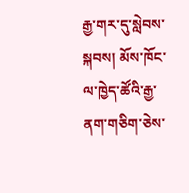རྒྱ་གར་དུ་སླེབས་སྐབས། མོས་ཁོང་ལ་ཁྱེད་ཚོའི་རྒྱ་ནག་གཅིག་ཅེས་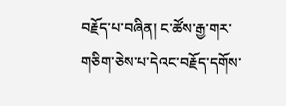བརྗོད་པ་བཞིན། ང་ཚོས་རྒྱ་གར་གཅིག་ཅེས་པ་དེའང་བརྗོད་དགོས་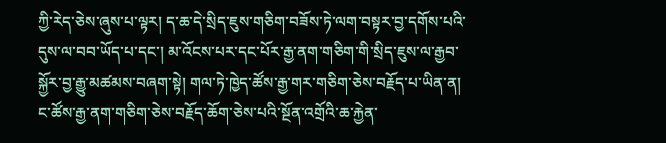ཀྱི་རེད་ཅེས་ཞུས་པ་ལྟར། ད་ཆ་དེ་སྲིད་ཇུས་གཅིག་བཟོས་ཏེ་ལག་བསྟར་བྱ་དགོས་པའི་དུས་ལ་བབ་ཡོད་པ་དང་། མ་འོངས་པར་དང་པོར་རྒྱ་ནག་གཅིག་གི་སྲིད་ཇུས་ལ་རྒྱབ་སྐྱོར་བྱ་རྒྱུ་མཚམས་བཞག་སྟེ། གལ་ཏེ་ཁྱེད་ཚོས་རྒྱ་གར་གཅིག་ཅེས་བརྗོད་པ་ཡིན་ན། ང་ཚོས་རྒྱ་ནག་གཅིག་ཅེས་བརྗོད་ཆོག་ཅེས་པའི་སྔོན་འགྲོའི་ཆ་རྐྱེན་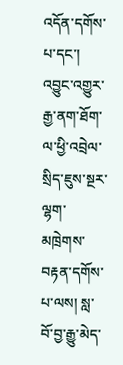འདོན་དགོས་པ་དང་། འབྱུང་འགྱུར་རྒྱ་ནག་ཐོག་ལ་ཕྱི་འབྲེལ་སྲིད་ཇུས་སྔར་ལྷག་མཁྲེགས་བརྟན་དགོས་པ་ལས། སླ་བོ་བྱ་རྒྱུ་མེད་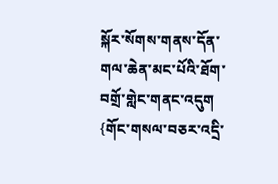སྐོར་སོགས་གནས་དོན་གལ་ཆེན་མང་པོའི་ཐོག་བགྲོ་གླེང་གནང་འདུག
{གོང་གསལ་བཅར་འདྲི་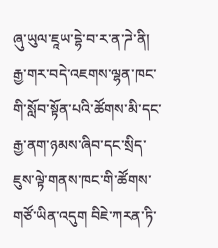ཞུ་ཡུལ་ཇཱཡ་དྷེ་བ་ར་ན་ཌེ་ནི། རྒྱ་གར་བདེ་འཇགས་ལྷན་ཁང་གི་སློབ་སྟོན་པའི་ཚོགས་མི་དང་རྒྱ་ནག་ཉམས་ཞིབ་དང་སྲིད་ཇུས་ལྟེ་གནས་ཁང་གི་ཚོགས་གཙོ་ཡིན་འདུག བིཇེ་ཀརན་ཏི་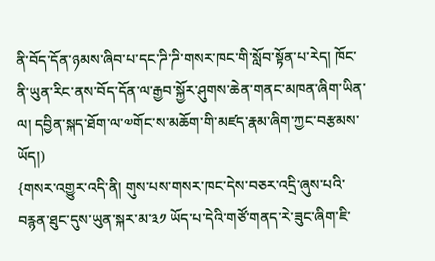ནི་བོད་དོན་ཉམས་ཞིབ་པ་དང་ཌི་ཌི་གསར་ཁང་གི་སློབ་སྟོན་པ་རེད། ཁོང་ནི་ཡུན་རིང་ནས་བོད་དོན་ལ་རྒྱབ་སྐྱོར་ཤུགས་ཆེན་གནང་མཁན་ཞིག་ཡིན་ལ། དབྱིན་སྐད་ཐོག་ལ་༧གོང་ས་མཆོག་གི་མཛད་རྣམ་ཞིག་ཀྱང་བརྩམས་ཡོད།)
{གསར་འགྱུར་འདི་ནི། གུས་པས་གསར་ཁང་དེས་བཅར་འདྲི་ཞུས་པའི་བརྙན་ཐུང་དུས་ཡུན་སྐར་མ་༣༡ ཡོད་པ་དེའི་གཙོ་གནད་རེ་ཟུང་ཞིག་ཇི་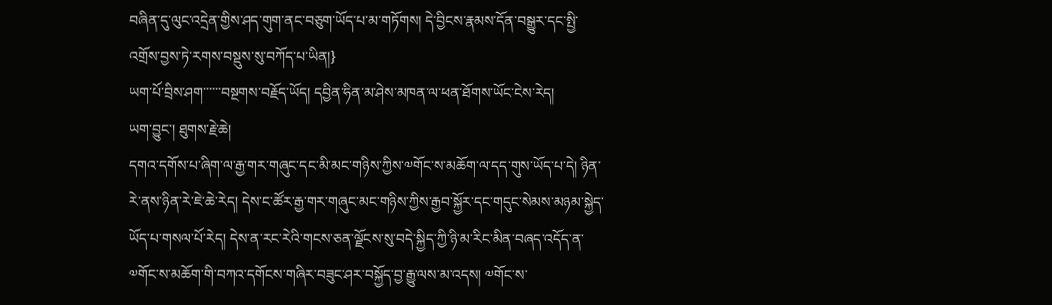བཞིན་དུ་ལུང་འདྲེན་གྱིས་ཤད་གུག་ནང་བཅུག་ཡོད་པ་མ་གཏོགས། དེ་བྱིངས་རྣམས་དོན་བསྒྱུར་དང་སྤྱི་འགྲོས་བྱས་ཏེ་རགས་བསྡུས་སུ་བཀོད་པ་ཡིན།}
ཡག་པོ་བྲིས་ཤག་་་་་་བསྔགས་བརྗོད་ཡོད། དབྱིན་ཧིན་མ་ཤེས་མཁན་ལ་ཕན་ཐོགས་ཡོང་ངེས་རེད།
ཡག་བྱུང་། ཐུགས་རྗེ་ཆེ།
དགའ་དགོས་པ་ཞིག་ལ་རྒྱ་གར་གཞུང་དང་མི་མང་གཉིས་ཀྱིས་༧གོང་ས་མཆོག་ལ་དད་གུས་ཡོད་པ་དེ། ཉིན་རེ་ནས་ཉིན་རེ་ཇེ་ཆེ་རེད། དེས་ང་ཚོར་རྒྱ་གར་གཞུང་མང་གཉིས་ཀྱིས་རྒྱབ་སྐྱོར་དང་གདུང་སེམས་མཉམ་སྐྱེད་ཡོད་པ་གསལ་པོ་རེད། དེས་ན་རང་རེའི་གངས་ཅན་ལྗོངས་སུ་བདེ་སྐྱིད་ཀྱི་ཉི་མ་རིང་མིན་བཞད་འདོད་ན་༧གོང་ས་མཆོག་གི་བཀའ་དགོངས་གཞིར་བཟུང་ཤར་བསྐྱོད་བྱ་རྒྱུ་ལས་མ་འདས། ༧གོང་ས་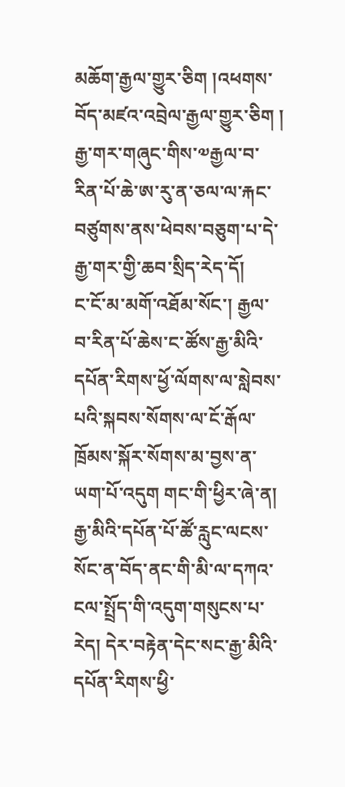མཆོག་རྒྱལ་གྱུར་ཅིག །འཕགས་བོད་མཛའ་འབྲེལ་རྒྱལ་གྱུར་ཅིག །
རྒྱ་གར་གཞུང་གིས་༧རྒྱལ་བ་རིན་པོ་ཆེ་ཨ་རུ་ན་ཅལ་ལ་རྐང་བཙུགས་ནས་ཕེབས་བཅུག་པ་དེ་རྒྱ་གར་གྱི་ཆབ་སྲིད་རེད་དོ།
ང་ངོ་མ་མགོ་འཐོམ་སོང་། རྒྱལ་བ་རིན་པོ་ཆེས་ང་ཚོས་རྒྱ་མིའི་དཔོན་རིགས་ཕྱོ་ལོགས་ལ་སླེབས་པའི་སྐབས་སོགས་ལ་ངོ་རྒོལ་ཁྲོམས་སྐོར་སོགས་མ་བྱས་ན་ཡག་པོ་འདུག གང་གི་ཕྱིར་ཞེ་ན། རྒྱ་མིའི་དཔོན་པོ་ཚོ་རླུང་ལངས་སོང་ན་བོད་ནང་གི་མི་ལ་དཀའ་ངལ་སྤྲོད་གི་འདུག་གསུངས་པ་རེད། དེར་བརྟེན་དེང་སང་རྒྱ་མིའི་དཔོན་རིགས་ཕྱི་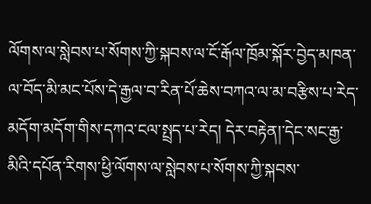ལོགས་ལ་སླེབས་པ་སོགས་ཀྱི་སྐབས་ལ་ངོ་རྒོལ་ཁྲོམ་སྐོར་བྱེད་མཁན་ལ་བོད་མི་མང་པོས་དེ་རྒྱལ་བ་རིན་པོ་ཆེས་བཀའ་ལ་མ་བརྩིས་པ་རེད་མདོག་མདོག་གིས་དཀའ་ངལ་སྤྲད་པ་རེད། དེར་བརྟེན།་དེང་སང་རྒྱ་མིའི་དཔོན་རིགས་ཕྱི་ལོགས་ལ་སླེབས་པ་སོགས་ཀྱི་སྐབས་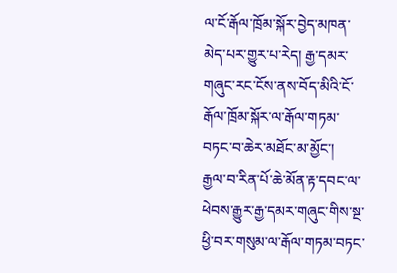ལ་ངོ་རྒོལ་ཁྲོམ་སྐོར་བྱེད་མཁན་མེད་པར་གྱུར་པ་རེད། རྒྱ་དམར་གཞུང་རང་ངོས་ནས་བོད་མིའི་ངོ་རྒོལ་ཁྲོམ་སྐོར་ལ་རྒོལ་གཏམ་བཏང་བ་ཆེར་མཐོང་མ་མྱོང་།
རྒྱལ་བ་རིན་པོ་ཆེ་མོན་རྟ་དབང་ལ་ཕེབས་རྒྱུར་རྒྱ་དམར་གཞུང་གིས་སྔ་ཕྱི་བར་གསུམ་ལ་རྒོལ་གཏམ་བཏང་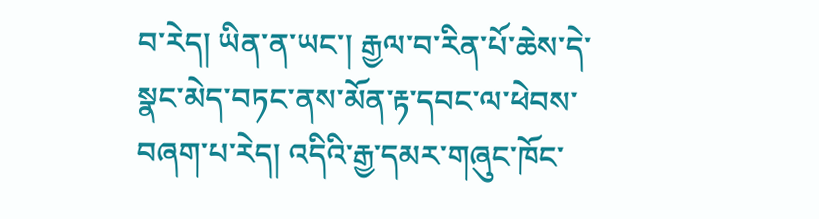བ་རེད། ཡིན་ན་ཡང་། རྒྱལ་བ་རིན་པོ་ཆེས་དེ་སྣང་མེད་བཏང་ནས་མོན་རྟ་དབང་ལ་ཕེབས་བཞག་པ་རེད། འདིའི་རྒྱ་དམར་གཞུང་ཁོང་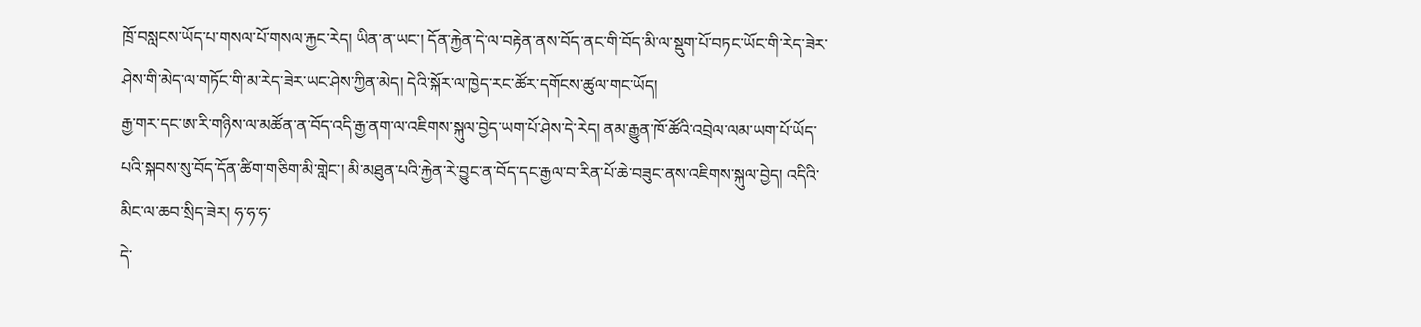ཁྲོ་བསླངས་ཡོད་པ་གསལ་པོ་གསལ་རྐྱང་རེད། ཡིན་ན་ཡང་། དོན་རྐྱེན་དེ་ལ་བརྟེན་ནས་བོད་ནང་གི་བོད་མི་ལ་སྡུག་པོ་བཏང་ཡོང་གི་རེད་ཟེར་ཤེས་གི་མེད་ལ་གཏོང་གི་མ་རེད་ཟེར་ཡང་ཤེས་ཀྱིན་མེད། དེའི་སྐོར་ལ་ཁྱེད་རང་ཚོར་དགོངས་ཚུལ་གང་ཡོད།
རྒྱ་གར་དང་ཨ་རི་གཉིས་ལ་མཚོན་ན་བོད་འདི་རྒྱ་ནག་ལ་འཇིགས་སྐུལ་བྱེད་ཡག་པོ་ཤེས་དེ་རེད། ནམ་རྒྱུན་ཁོ་ཚོའི་འབྲེལ་ལམ་ཡག་པོ་ཡོད་པའི་སྐབས་སུ་བོད་དོན་ཚིག་གཅིག་མི་གླེང་། མི་མཐུན་པའི་རྐྱེན་རེ་བྱུང་ན་བོད་དང་རྒྱལ་བ་རིན་པོ་ཆེ་བཟུང་ནས་འཇིགས་སྐུལ་བྱེད། འདིའི་མིང་ལ་ཆབ་སྲིད་ཟེར། ཧ་ཧ་ཧ་
དེ་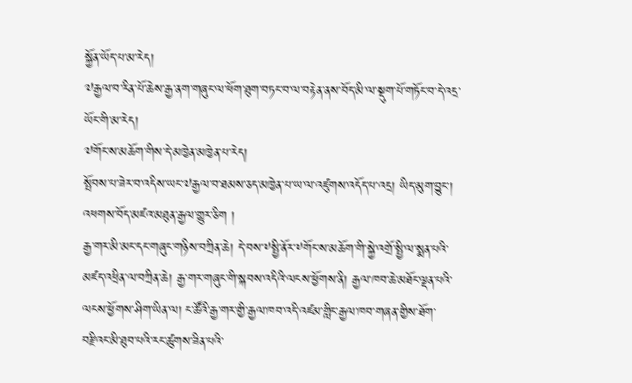སྐྱོན་ཡོད་པ་མ་རེད།
༧རྒྱལ་བ་རིན་པོ་ཆེས་རྒྱ་ནག་གཞུང་ལ་ཕོག་ཐུག་བཏང་བ་ལ་བརྟེན་ནས་བོད་མི་ལ་སྡུག་པོ་གཏོང་བ་དེ་འདྲ་ཡོང་གི་མ་རེད།
༧གོང་ས་མཆོག་གིས་དེ་མཁྱེན་མཁྱེན་པ་རེད།
སྤོབས་པ་ཟེར་བ་འདིས་ཡང་༧རྒྱལ་བ་ཐམས་ཅད་མཁྱེན་པ་ཡ་ལ་འཛུགས་འདོད་པ་འདྲ། ཡིད་མུག་བྱུང་།
འཕགས་བོད་མཛའ་མཐུན་རྒྱལ་གྱུར་ཅིག །
རྒྱ་གར་མི་མང་དང་གཞུང་གཉིས་བཀྲིན་ཆེ། དེ་བས་༸སྤྱི་ནོར་༸གོང་ས་མཆོག་གི་སྐྱེ་འགྲོ་སྤྱི་ལ་སྨན་པའི་མཛད་འཕྲིན་ལ་བཀྲིན་ཆེ། རྒྱ་གར་གཞུང་གི་སྐབས་འདིའི་ལངས་ཕྱོགས་ནི། རྒྱལ་ཁབ་ཆེ་མཐོང་ལྡན་པའི་ལངས་ཕྱོགས་ཤིག་ཡིན་ལ། ང་ཚོའི་རྒྱ་གར་གྱི་རྒྱལ་ཁབ་འདི་འཛམ་གླིང་རྒྱལ་ཁབ་གཞན་གྱིས་ཐོག་བརྫིའང་མི་ཐུབ་པའི་རང་ཚུགས་ཟིན་པའི་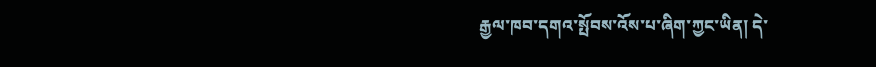རྒྱལ་ཁབ་དགའ་སྤོབས་འོས་པ་ཞིག་ཀྱང་ཡིན། དེ་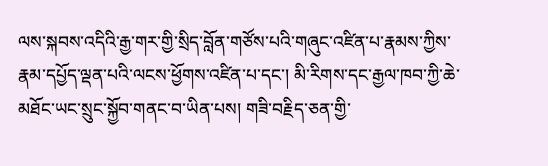ལས་སྐབས་འདིའི་རྒྱ་གར་གྱི་སྲིད་བློན་གཙོས་པའི་གཞུང་འཛིན་པ་རྣམས་ཀྱིས་རྣམ་དཔྱོད་ལྡན་པའི་ལངས་ཕྱོགས་འཛིན་པ་དང་། མི་རིགས་དང་རྒྱལ་ཁབ་ཀྱི་ཆེ་མཐོང་ཡང་སྲུང་སྐྱོབ་གནང་བ་ཡིན་པས། གཟི་བརྗིད་ཅན་གྱི་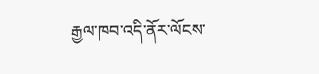རྒྱལ་ཁབ་འདི་ནོར་ལོངས་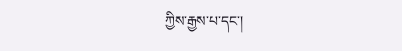ཀྱིས་རྒྱས་པ་དང་།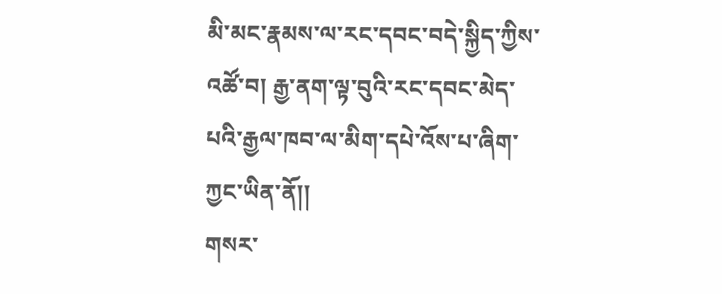མི་མང་རྣམས་ལ་རང་དབང་བདེ་སྐྱིད་ཀྱིས་འཚོ་བ། རྒྱ་ནག་ལྟ་བུའི་རང་དབང་མེད་པའི་རྒྱལ་ཁབ་ལ་མིག་དཔེ་འོས་པ་ཞིག་ཀྱང་ཡིན་ནོ།།
གསར་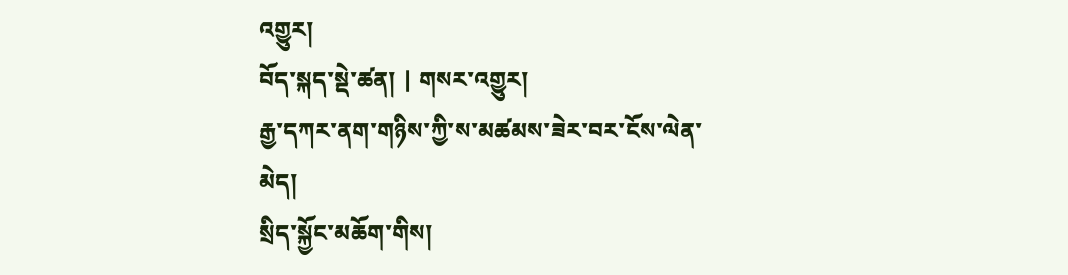འགྱུར།
བོད་སྐད་སྡེ་ཚན། | གསར་འགྱུར།
རྒྱ་དཀར་ནག་གཉིས་ཀྱི་ས་མཚམས་ཟེར་བར་ངོས་ལེན་མེད།
སྲིད་སྐྱོང་མཆོག་གིས།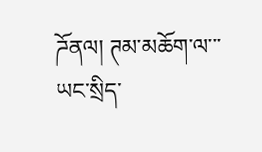ཌོནལ། ཊམ་མཆོག་ལ་་་
ཡང་སྲིད་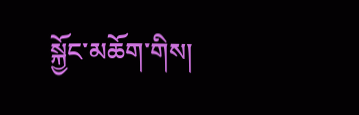སྐྱོང་མཆོག་གིས།